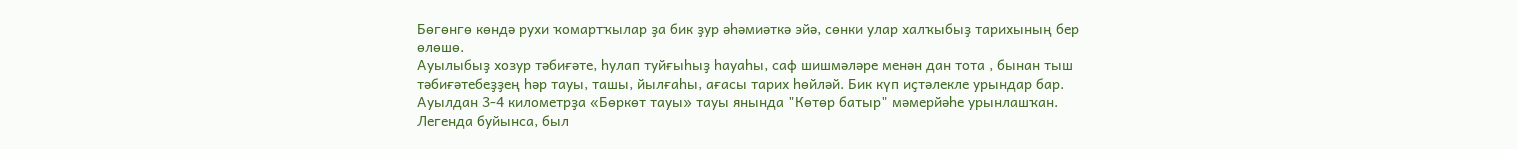Бөгөнгө көндә рухи ҡомартҡылар ҙа бик ҙур әһәмиәткә эйә, сөнки улар халҡыбыҙ тарихының бер өлөшө.
Ауылыбыҙ хозур тәбиғәте, һулап туйғыһыҙ һауаһы, саф шишмәләре менән дан тота , бынан тыш тәбиғәтебеҙҙең һәр тауы, ташы, йылғаһы, ағасы тарих һөйләй. Бик күп иҫтәлекле урындар бар.
Ауылдан 3-4 километрҙа «Бөркөт тауы» тауы янында "Көтөр батыр" мәмерйәһе урынлашҡан. Легенда буйынса, был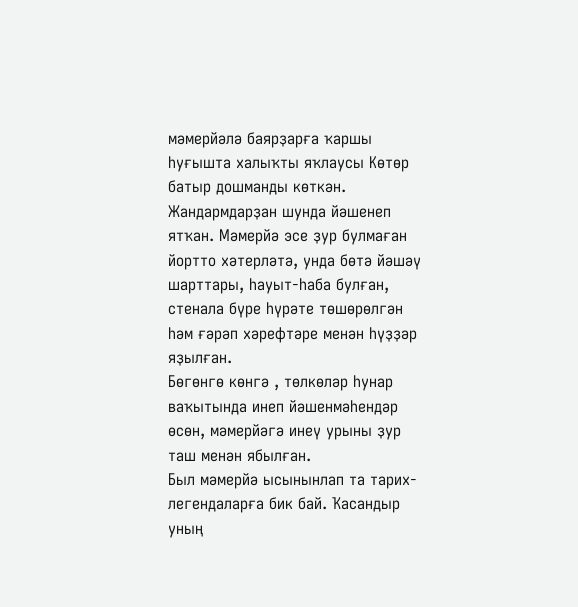мәмерйәлә баярҙарға ҡаршы һуғышта халыҡты яҡлаусы Көтөр батыр дошманды көткән. Жандармдарҙан шунда йәшенеп ятҡан. Мәмерйә эсе ҙур булмаған йортто хәтерләтә, унда бөтә йәшәү шарттары, һауыт-һаба булған, стенала бүре һүрәте төшөрөлгән һәм ғәрәп хәрефтәре менән һүҙҙәр яҙылған.
Бөгөнгө көнгә , төлкөләр һунар ваҡытында инеп йәшенмәһендәр өсөн, мәмерйәгә инеү урыны ҙур таш менән ябылған.
Был мәмерйә ысынынлап та тарих-легендаларға бик бай. Ҡасандыр уның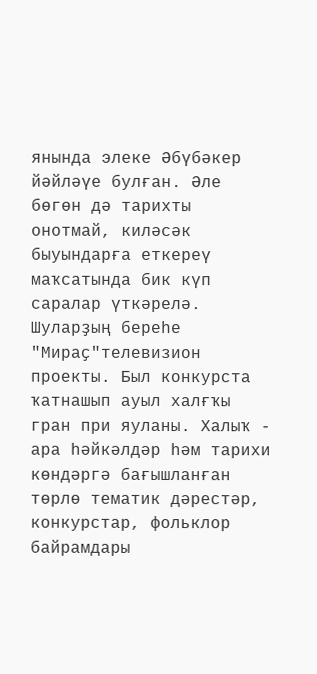янында элеке Әбүбәкер йәйләүе булған. Әле бөгөн дә тарихты онотмай, киләсәк быуындарға еткереү маҡсатында бик күп саралар үткәрелә. Шуларҙың береһе "Мираҫ"телевизион проекты. Был конкурста ҡатнашып ауыл халғҡы гран при яуланы. Халыҡ - ара һәйкәлдәр һәм тарихи көндәргә бағышланған төрлө тематик дәрестәр, конкурстар, фольклор байрамдары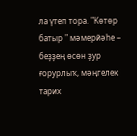ла үтеп тора. "Көтөр батыр " мәмерйәһе – беҙҙең өсөн ҙур ғорурлыҡ, мәңгелек тарих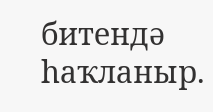битендә һаҡланыр.